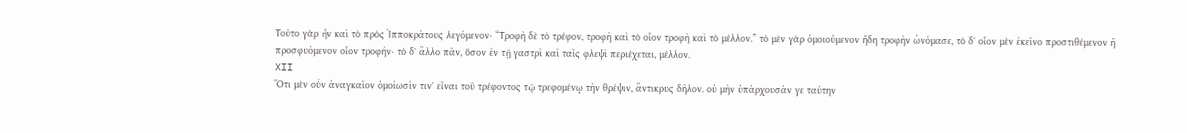Τοῦτο γὰρ ἦν καὶ τὸ πρὸς Ἱπποκράτους λεγόμενον· “Τροφὴ δὲ τὸ τρέφον, τροφὴ καὶ τὸ οἷον τροφὴ καὶ τὸ μέλλον.” τὸ μὲν γὰρ ὁμοιούμενον ἤδη τροφὴν ὠνόμασε, τὸ δ' οἷον μὲν ἐκεῖνο προστιθέμενον ἢ προσφυόμενον οἷον τροφήν· τὸ δ' ἄλλο πᾶν, ὅσον ἐν τῇ γαστρὶ καὶ ταῖς φλεψὶ περιέχεται, μέλλον.
XII
Ὅτι μὲν οὖν ἀναγκαῖον ὁμοίωσίν τιν' εἶναι τοῦ τρέφοντος τῷ τρεφομένῳ τὴν θρέψιν, ἄντικρυς δῆλον. οὐ μὴν ὑπάρχουσάν γε ταύτην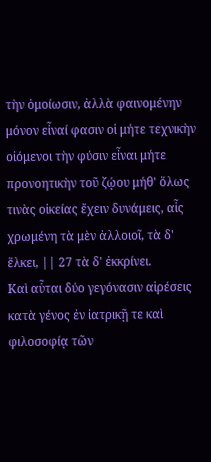τὴν ὁμοίωσιν, ἀλλὰ φαινομένην μόνον εἶναί φασιν οἱ μήτε τεχνικὴν οἰόμενοι τὴν φύσιν εἶναι μήτε προνοητικὴν τοῦ ζῴου μήθ' ὅλως τινὰς οἰκείας ἔχειν δυνάμεις, αἷς χρωμένη τὰ μὲν ἀλλοιοῖ, τὰ δ' ἕλκει, || 27 τὰ δ' ἐκκρίνει.
Καὶ αὗται δύο γεγόνασιν αἱρέσεις κατὰ γένος ἐν ἰατρικῇ τε καὶ φιλοσοφίᾳ τῶν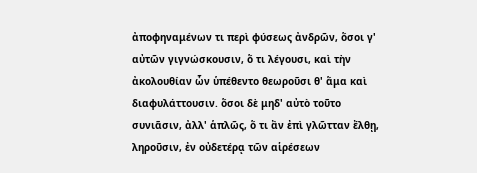ἀποφηναμένων τι περὶ φύσεως ἀνδρῶν, ὅσοι γ' αὐτῶν γιγνώσκουσιν, ὅ τι λέγουσι, καὶ τὴν ἀκολουθίαν ὧν ὑπέθεντο θεωροῦσι θ' ἅμα καὶ διαφυλάττουσιν. ὅσοι δὲ μηδ' αὐτὸ τοῦτο συνιᾶσιν, ἀλλ' ἁπλῶς, ὅ τι ἂν ἐπὶ γλῶτταν ἔλθῃ, ληροῦσιν, ἐν οὐδετέρᾳ τῶν αἱρέσεων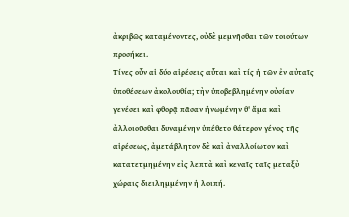ἀκριβῶς καταμένοντες, οὐδὲ μεμνῆσθαι τῶν τοιούτων προσήκει.
Τίνες οὖν αἱ δύο αἱρέσεις αὗται καὶ τίς ἡ τῶν ἐν αὐταῖς ὑποθέσεων ἀκολουθία; τὴν ὑποβεβλημένην οὐσίαν γενέσει καὶ φθορᾷ πᾶσαν ἡνωμένην θ' ἅμα καὶ ἀλλοιοῦσθαι δυναμένην ὑπέθετο θάτερον γένος τῆς αἱρέσεως, ἀμετάβλητον δὲ καὶ ἀναλλοίωτον καὶ κατατετμημένην εἰς λεπτὰ καὶ κεναῖς ταῖς μεταξὺ χώραις διειλημμένην ἡ λοιπή.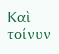Καὶ τοίνυν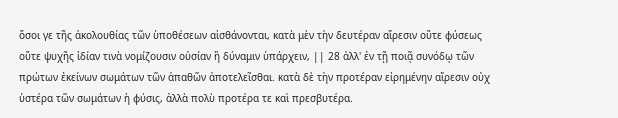ὅσοι γε τῆς ἀκολουθίας τῶν ὑποθέσεων αἰσθάνονται, κατὰ μὲν τὴν δευτέραν αἵρεσιν οὔτε φύσεως οὔτε ψυχῆς ἰδίαν τινὰ νομίζουσιν οὐσίαν ἢ δύναμιν ὑπάρχειν, || 28 ἀλλ' ἐν τῇ ποιᾷ συνόδῳ τῶν πρώτων ἐκείνων σωμάτων τῶν ἀπαθῶν ἀποτελεῖσθαι. κατὰ δὲ τὴν προτέραν εἰρημένην αἵρεσιν οὐχ ὑστέρα τῶν σωμάτων ἡ φύσις, ἀλλὰ πολὺ προτέρα τε καὶ πρεσβυτέρα.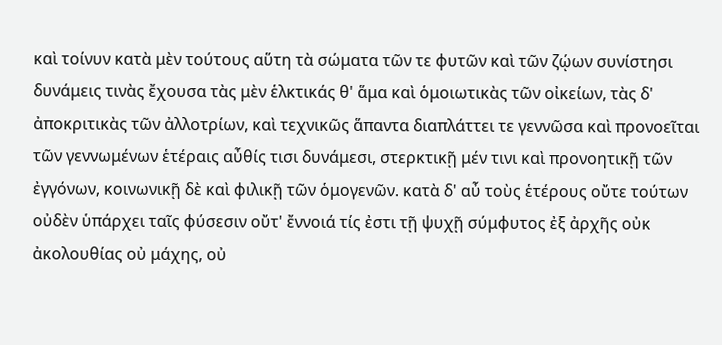καὶ τοίνυν κατὰ μὲν τούτους αὕτη τὰ σώματα τῶν τε φυτῶν καὶ τῶν ζῴων συνίστησι δυνάμεις τινὰς ἔχουσα τὰς μὲν ἑλκτικάς θ' ἅμα καὶ ὁμοιωτικὰς τῶν οἰκείων, τὰς δ' ἀποκριτικὰς τῶν ἀλλοτρίων, καὶ τεχνικῶς ἅπαντα διαπλάττει τε γεννῶσα καὶ προνοεῖται τῶν γεννωμένων ἑτέραις αὖθίς τισι δυνάμεσι, στερκτικῇ μέν τινι καὶ προνοητικῇ τῶν ἐγγόνων, κοινωνικῇ δὲ καὶ φιλικῇ τῶν ὁμογενῶν. κατὰ δ' αὖ τοὺς ἑτέρους οὔτε τούτων οὐδὲν ὑπάρχει ταῖς φύσεσιν οὔτ' ἔννοιά τίς ἐστι τῇ ψυχῇ σύμφυτος ἐξ ἀρχῆς οὐκ ἀκολουθίας οὐ μάχης, οὐ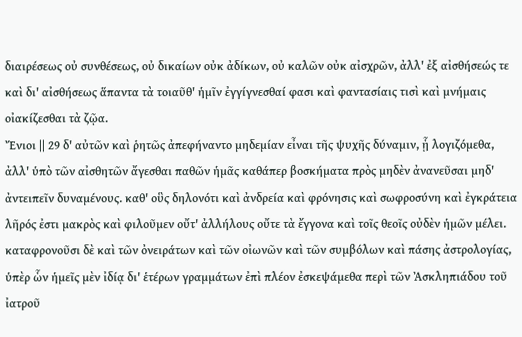διαιρέσεως οὐ συνθέσεως, οὐ δικαίων οὐκ ἀδίκων, οὐ καλῶν οὐκ αἰσχρῶν, ἀλλ' ἐξ αἰσθήσεώς τε καὶ δι' αἰσθήσεως ἅπαντα τὰ τοιαῦθ' ἡμῖν ἐγγίγνεσθαί φασι καὶ φαντασίαις τισὶ καὶ μνήμαις οἰακίζεσθαι τὰ ζῷα.
Ἔνιοι || 29 δ' αὐτῶν καὶ ῥητῶς ἀπεφήναντο μηδεμίαν εἶναι τῆς ψυχῆς δύναμιν, ᾗ λογιζόμεθα, ἀλλ' ὑπὸ τῶν αἰσθητῶν ἄγεσθαι παθῶν ἡμᾶς καθάπερ βοσκήματα πρὸς μηδὲν ἀνανεῦσαι μηδ' ἀντειπεῖν δυναμένους. καθ' οὓς δηλονότι καὶ ἀνδρεία καὶ φρόνησις καὶ σωφροσύνη καὶ ἐγκράτεια λῆρός ἐστι μακρὸς καὶ φιλοῦμεν οὔτ' ἀλλήλους οὔτε τὰ ἔγγονα καὶ τοῖς θεοῖς οὐδὲν ἡμῶν μέλει. καταφρονοῦσι δὲ καὶ τῶν ὀνειράτων καὶ τῶν οἰωνῶν καὶ τῶν συμβόλων καὶ πάσης ἀστρολογίας, ὑπὲρ ὧν ἡμεῖς μὲν ἰδίᾳ δι' ἑτέρων γραμμάτων ἐπὶ πλέον ἐσκεψάμεθα περὶ τῶν Ἀσκληπιάδου τοῦ ἰατροῦ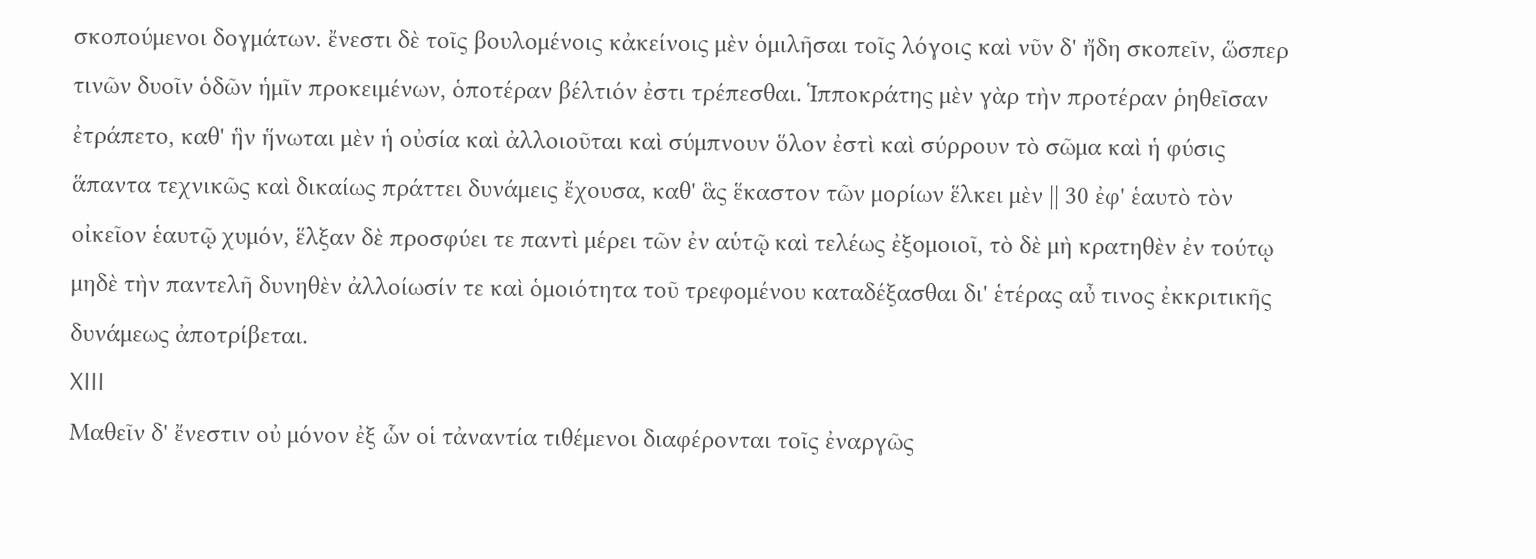σκοπούμενοι δογμάτων. ἔνεστι δὲ τοῖς βουλομένοις κἀκείνοις μὲν ὁμιλῆσαι τοῖς λόγοις καὶ νῦν δ' ἤδη σκοπεῖν, ὥσπερ τινῶν δυοῖν ὁδῶν ἡμῖν προκειμένων, ὁποτέραν βέλτιόν ἐστι τρέπεσθαι. Ἱπποκράτης μὲν γὰρ τὴν προτέραν ῥηθεῖσαν ἐτράπετο, καθ' ἣν ἥνωται μὲν ἡ οὐσία καὶ ἀλλοιοῦται καὶ σύμπνουν ὅλον ἐστὶ καὶ σύρρουν τὸ σῶμα καὶ ἡ φύσις ἅπαντα τεχνικῶς καὶ δικαίως πράττει δυνάμεις ἔχουσα, καθ' ἃς ἕκαστον τῶν μορίων ἕλκει μὲν || 30 ἐφ' ἑαυτὸ τὸν οἰκεῖον ἑαυτῷ χυμόν, ἕλξαν δὲ προσφύει τε παντὶ μέρει τῶν ἐν αὑτῷ καὶ τελέως ἐξομοιοῖ, τὸ δὲ μὴ κρατηθὲν ἐν τούτῳ μηδὲ τὴν παντελῆ δυνηθὲν ἀλλοίωσίν τε καὶ ὁμοιότητα τοῦ τρεφομένου καταδέξασθαι δι' ἑτέρας αὖ τινος ἐκκριτικῆς δυνάμεως ἀποτρίβεται.
XIII
Μαθεῖν δ' ἔνεστιν οὐ μόνον ἐξ ὧν οἱ τἀναντία τιθέμενοι διαφέρονται τοῖς ἐναργῶς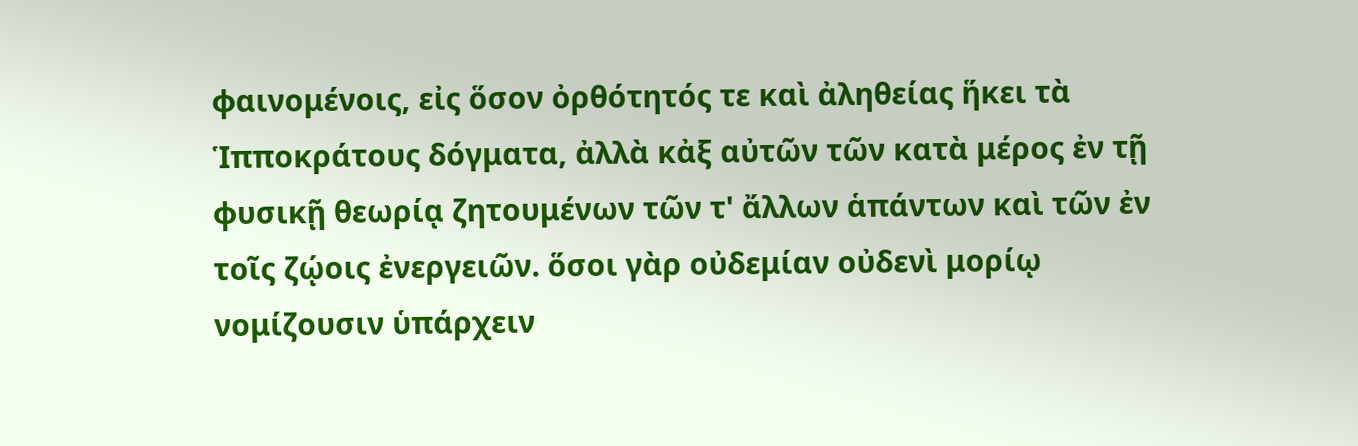φαινομένοις, εἰς ὅσον ὀρθότητός τε καὶ ἀληθείας ἥκει τὰ Ἱπποκράτους δόγματα, ἀλλὰ κἀξ αὐτῶν τῶν κατὰ μέρος ἐν τῇ φυσικῇ θεωρίᾳ ζητουμένων τῶν τ' ἄλλων ἁπάντων καὶ τῶν ἐν τοῖς ζῴοις ἐνεργειῶν. ὅσοι γὰρ οὐδεμίαν οὐδενὶ μορίῳ νομίζουσιν ὑπάρχειν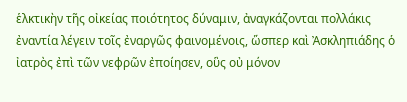ἑλκτικὴν τῆς οἰκείας ποιότητος δύναμιν, ἀναγκάζονται πολλάκις ἐναντία λέγειν τοῖς ἐναργῶς φαινομένοις, ὥσπερ καὶ Ἀσκληπιάδης ὁ ἰατρὸς ἐπὶ τῶν νεφρῶν ἐποίησεν, οὓς οὐ μόνον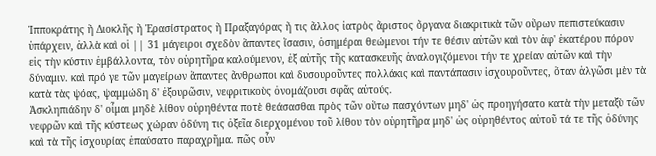Ἱπποκράτης ἢ Διοκλῆς ἢ Ἐρασίστρατος ἢ Πραξαγόρας ἤ τις ἄλλος ἰατρὸς ἄριστος ὄργανα διακριτικὰ τῶν οὔρων πεπιστεύκασιν ὑπάρχειν, ἀλλὰ καὶ οἱ || 31 μάγειροι σχεδὸν ἅπαντες ἴσασιν, ὁσημέραι θεώμενοι τήν τε θέσιν αὐτῶν καὶ τὸν ἀφ' ἑκατέρου πόρον εἰς τὴν κύστιν ἐμβάλλοντα, τὸν οὐρητῆρα καλούμενον, ἐξ αὐτῆς τῆς κατασκευῆς ἀναλογιζόμενοι τήν τε χρείαν αὐτῶν καὶ τὴν δύναμιν. καὶ πρό γε τῶν μαγείρων ἅπαντες ἄνθρωποι καὶ δυσουροῦντες πολλάκις καὶ παντάπασιν ἰσχουροῦντες, ὅταν ἀλγῶσι μὲν τὰ κατὰ τὰς ψόας, ψαμμώδη δ' ἐξουρῶσιν, νεφριτικοὺς ὀνομάζουσι σφᾶς αὐτούς.
Ἀσκληπιάδην δ' οἶμαι μηδὲ λίθον οὐρηθέντα ποτὲ θεάσασθαι πρὸς τῶν οὕτω πασχόντων μηδ' ὡς προηγήσατο κατὰ τὴν μεταξὺ τῶν νεφρῶν καὶ τῆς κύστεως χώραν ὀδύνη τις ὀξεῖα διερχομένου τοῦ λίθου τὸν οὐρητῆρα μηδ' ὡς οὐρηθέντος αὐτοῦ τά τε τῆς ὀδύνης καὶ τὰ τῆς ἰσχουρίας ἐπαύσατο παραχρῆμα. πῶς οὖν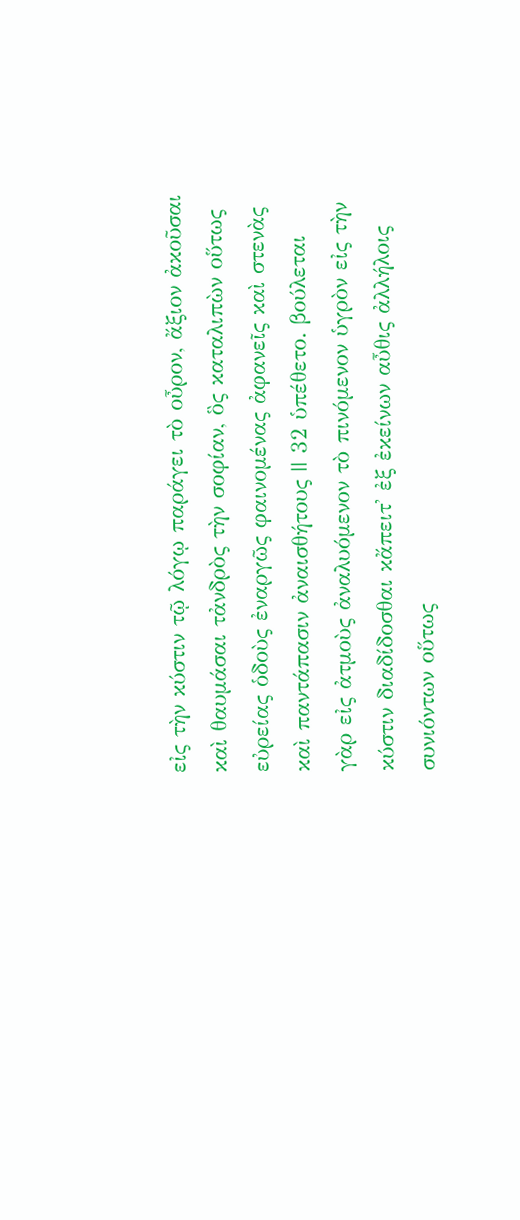εἰς τὴν κύστιν τῷ λόγῳ παράγει τὸ οὖρον, ἄξιον ἀκοῦσαι καὶ θαυμάσαι τἀνδρὸς τὴν σοφίαν, ὃς καταλιπὼν οὕτως εὐρείας ὁδοὺς ἐναργῶς φαινομένας ἀφανεῖς καὶ στενὰς καὶ παντάπασιν ἀναισθήτους || 32 ὑπέθετο. βούλεται γὰρ εἰς ἀτμοὺς ἀναλυόμενον τὸ πινόμενον ὑγρὸν εἰς τὴν κύστιν διαδίδοσθαι κἄπειτ' ἐξ ἐκείνων αὖθις ἀλλήλοις συνιόντων οὕτως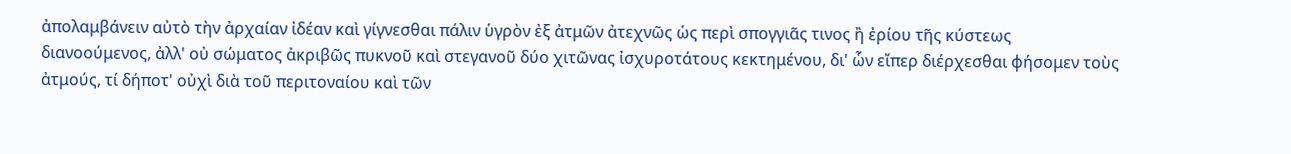ἀπολαμβάνειν αὐτὸ τὴν ἀρχαίαν ἰδέαν καὶ γίγνεσθαι πάλιν ὑγρὸν ἐξ ἀτμῶν ἀτεχνῶς ὡς περὶ σπογγιᾶς τινος ἢ ἐρίου τῆς κύστεως διανοούμενος, ἀλλ' οὐ σώματος ἀκριβῶς πυκνοῦ καὶ στεγανοῦ δύο χιτῶνας ἰσχυροτάτους κεκτημένου, δι' ὧν εἴπερ διέρχεσθαι φήσομεν τοὺς ἀτμούς, τί δήποτ' οὐχὶ διὰ τοῦ περιτοναίου καὶ τῶν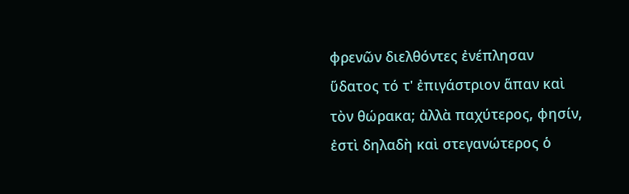φρενῶν διελθόντες ἐνέπλησαν ὕδατος τό τ' ἐπιγάστριον ἅπαν καὶ τὸν θώρακα; ἀλλὰ παχύτερος, φησίν, ἐστὶ δηλαδὴ καὶ στεγανώτερος ὁ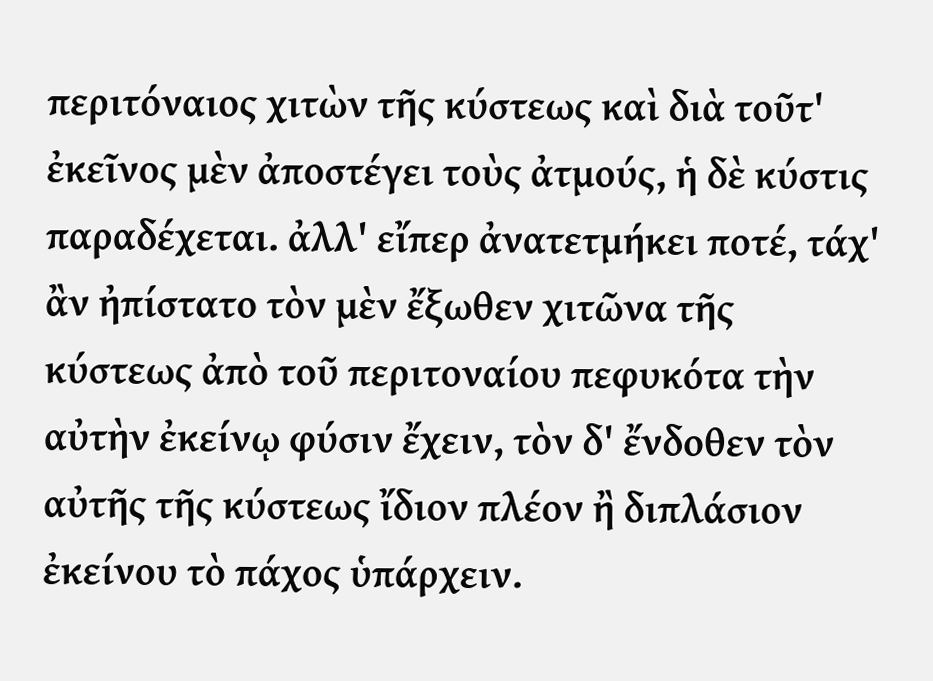περιτόναιος χιτὼν τῆς κύστεως καὶ διὰ τοῦτ' ἐκεῖνος μὲν ἀποστέγει τοὺς ἀτμούς, ἡ δὲ κύστις παραδέχεται. ἀλλ' εἴπερ ἀνατετμήκει ποτέ, τάχ' ἂν ἠπίστατο τὸν μὲν ἔξωθεν χιτῶνα τῆς κύστεως ἀπὸ τοῦ περιτοναίου πεφυκότα τὴν αὐτὴν ἐκείνῳ φύσιν ἔχειν, τὸν δ' ἔνδοθεν τὸν αὐτῆς τῆς κύστεως ἴδιον πλέον ἢ διπλάσιον ἐκείνου τὸ πάχος ὑπάρχειν.